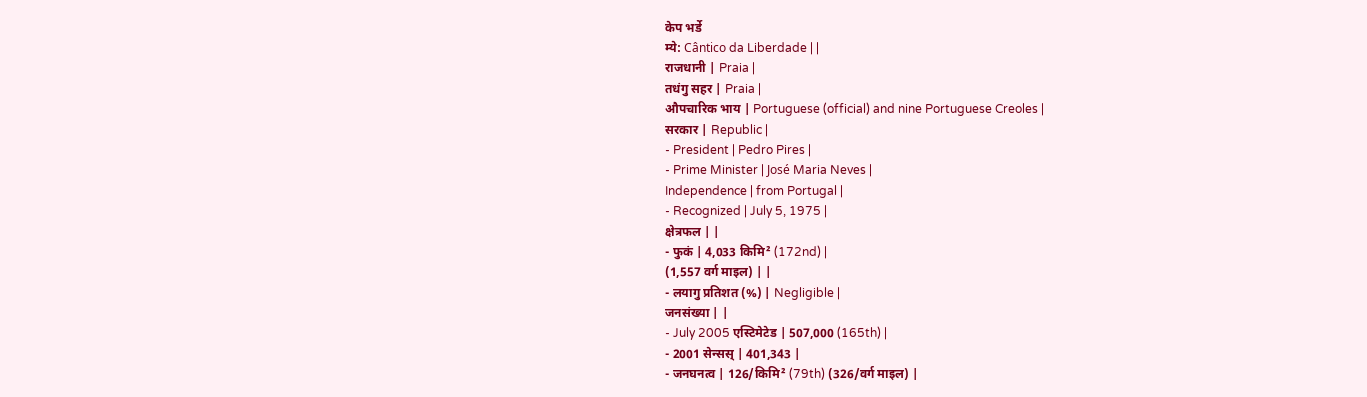केप भर्डे
म्ये: Cântico da Liberdade | |
राजधानी | Praia |
तधंगु सहर | Praia |
औपचारिक भाय | Portuguese (official) and nine Portuguese Creoles |
सरकार | Republic |
- President | Pedro Pires |
- Prime Minister | José Maria Neves |
Independence | from Portugal |
- Recognized | July 5, 1975 |
क्षेत्रफल | |
- फुकं | 4,033 किमि² (172nd) |
(1,557 वर्ग माइल) | |
- लयागु प्रतिशत (%) | Negligible |
जनसंख्या | |
- July 2005 एस्टिमेटेड | 507,000 (165th) |
- 2001 सेन्सस् | 401,343 |
- जनघनत्व | 126/किमि² (79th) (326/वर्ग माइल) |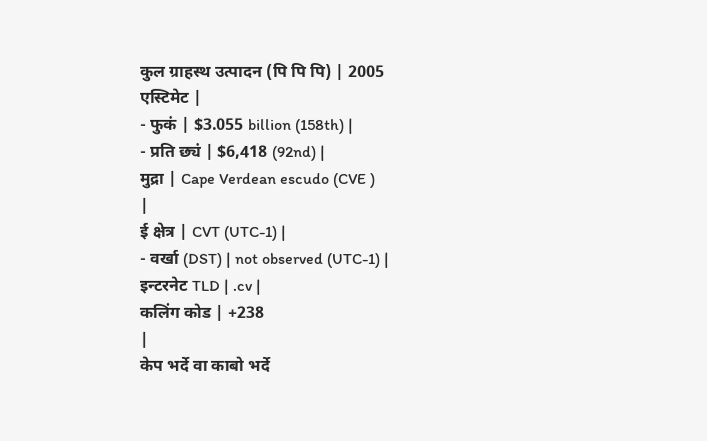कुल ग्राहस्थ उत्पादन (पि पि पि) | 2005 एस्टिमेट |
- फुकं | $3.055 billion (158th) |
- प्रति छ्यं | $6,418 (92nd) |
मुद्रा | Cape Verdean escudo (CVE )
|
ई क्षेत्र | CVT (UTC-1) |
- वर्खा (DST) | not observed (UTC-1) |
इन्टरनेट TLD | .cv |
कलिंग कोड | +238
|
केप भर्दे वा काबो भर्दे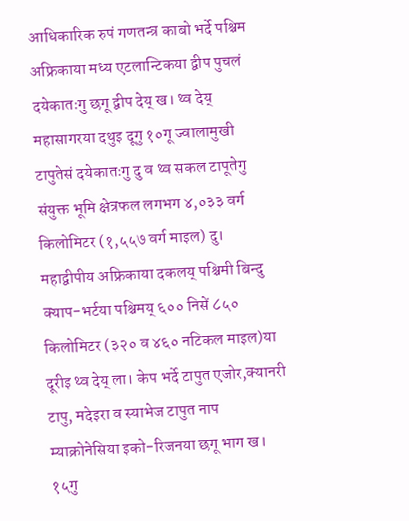आधिकारिक रुपं गणतन्त्र काबो भर्दे पश्चिम अफ्रिकाया मध्य एटलान्टिकया द्वीप पुचलं दयेकातःगु छगू द्वीप देय् ख। थ्व देय् महासागरया दथुइ दूगु १०गू ज्वालामुखी टापुतेसं दयेकातःगु दु व थ्व सकल टापूतेगु संयुक्त भूमि क्षेत्रफल लगभग ४,०३३ वर्ग किलोमिटर (१,५५७ वर्ग माइल) दु। महाद्वीपीय अफ्रिकाया दकलय् पश्चिमी बिन्दु क्याप-भर्टया पश्चिमय् ६०० निसें ८५० किलोमिटर (३२० व ४६० नटिकल माइल)या दूरीइ थ्व देय् ला। केप भर्दे टापुत एजोर,क्यानरी टापु, मदेइरा व स्याभेज टापुत नाप म्याक्रोनेसिया इको-रिजनया छगू भाग ख।
१५गु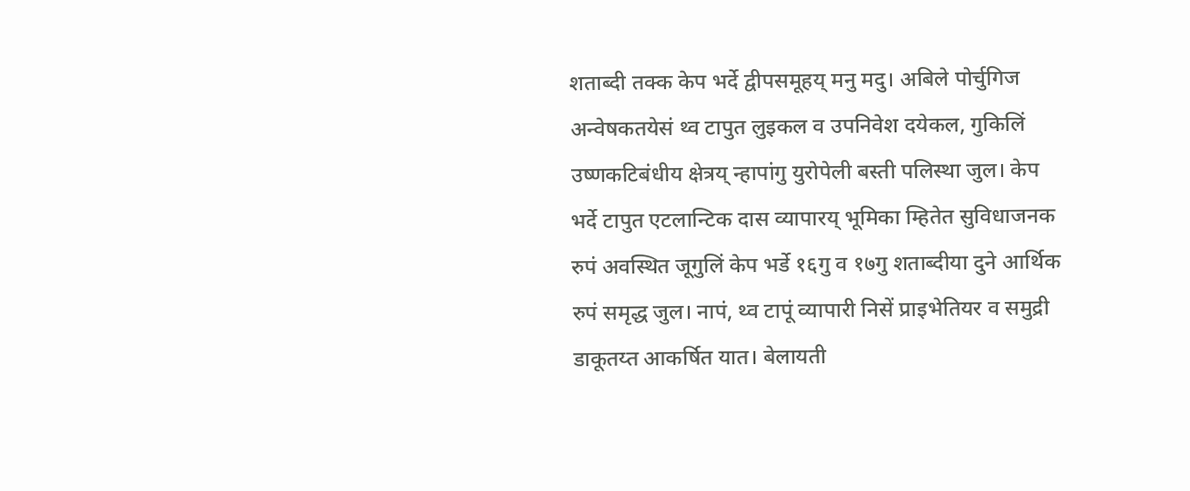शताब्दी तक्क केप भर्दे द्वीपसमूहय् मनु मदु। अबिले पोर्चुगिज अन्वेषकतयेसं थ्व टापुत लुइकल व उपनिवेश दयेकल, गुकिलिं उष्णकटिबंधीय क्षेत्रय् न्हापांगु युरोपेली बस्ती पलिस्था जुल। केप भर्दे टापुत एटलान्टिक दास व्यापारय् भूमिका म्हितेत सुविधाजनक रुपं अवस्थित जूगुलिं केप भर्डे १६गु व १७गु शताब्दीया दुने आर्थिक रुपं समृद्ध जुल। नापं, थ्व टापूं व्यापारी निसें प्राइभेतियर व समुद्री डाकूतय्त आकर्षित यात। बेलायती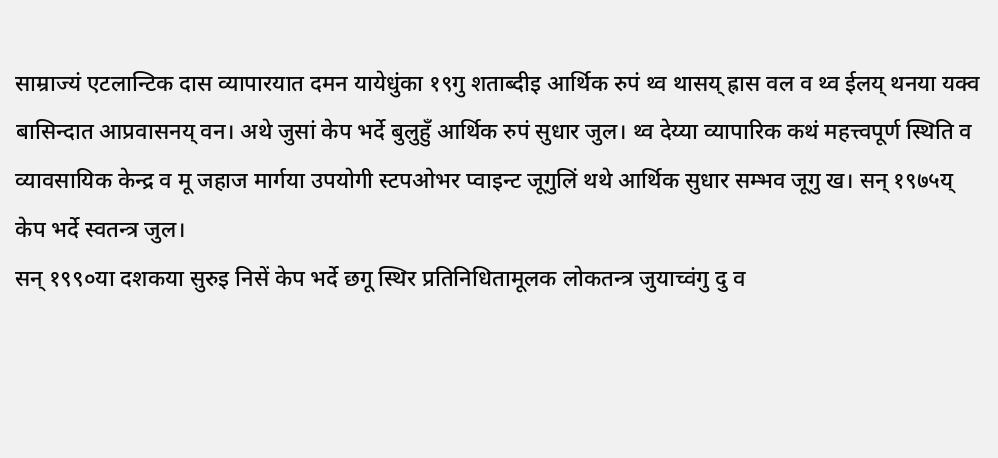साम्राज्यं एटलान्टिक दास व्यापारयात दमन यायेधुंका १९गु शताब्दीइ आर्थिक रुपं थ्व थासय् ह्रास वल व थ्व ईलय् थनया यक्व बासिन्दात आप्रवासनय् वन। अथे जुसां केप भर्दे बुलुहुँ आर्थिक रुपं सुधार जुल। थ्व देय्या व्यापारिक कथं महत्त्वपूर्ण स्थिति व व्यावसायिक केन्द्र व मू जहाज मार्गया उपयोगी स्टपओभर प्वाइन्ट जूगुलिं थथे आर्थिक सुधार सम्भव जूगु ख। सन् १९७५य् केप भर्दे स्वतन्त्र जुल।
सन् १९९०या दशकया सुरुइ निसें केप भर्दे छगू स्थिर प्रतिनिधितामूलक लोकतन्त्र जुयाच्वंगु दु व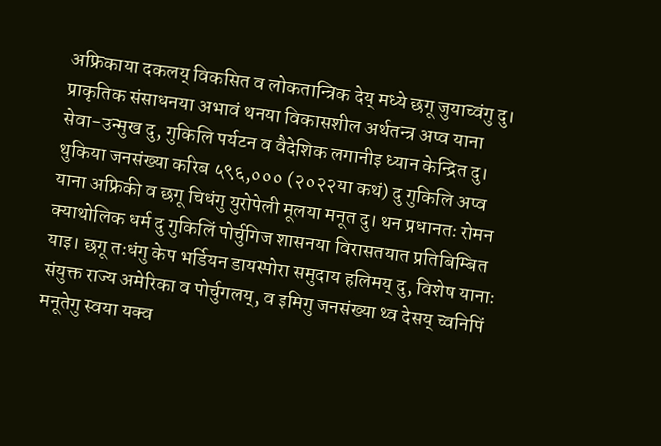अफ्रिकाया दकलय् विकसित व लोकतान्त्रिक देय् मध्ये छगू जुयाच्वंगु दु। प्राकृतिक संसाधनया अभावं थनया विकासशील अर्थतन्त्र अप्व याना सेवा-उन्मुख दु, गुकिलि पर्यटन व वैदेशिक लगानीइ ध्यान केन्द्रित दु। थुकिया जनसंख्या करिब ५९६,००० (२०२२या कथं) दु गुकिलि अप्व याना अफ्रिकी व छगू चिधंगु युरोपेली मूलया मनूत दु। थन प्रधानतः रोमन क्याथोलिक धर्म दु गुकिलिं पोर्चुगिज शासनया विरासतयात प्रतिबिम्बित याइ। छगू तःधंगु केप भर्डियन डायस्पोरा समुदाय हलिमय् दु, विशेष यानाः संयुक्त राज्य अमेरिका व पोर्चुगलय्, व इमिगु जनसंख्या थ्व देसय् च्वनिपिं मनूतेगु स्वया यक्व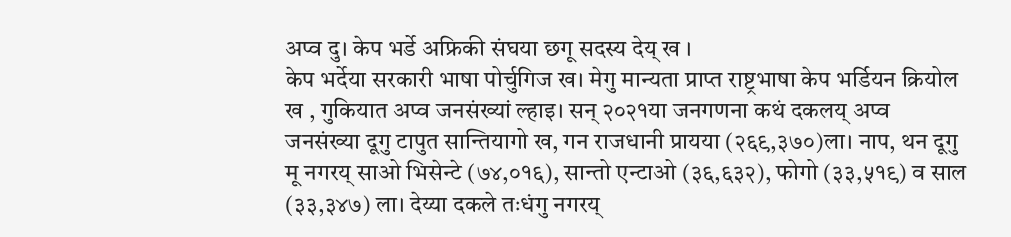अप्व दु। केप भर्डे अफ्रिकी संघया छगू सदस्य देय् ख ।
केप भर्देया सरकारी भाषा पोर्चुगिज ख। मेगु मान्यता प्राप्त राष्ट्रभाषा केप भर्डियन क्रियोल ख , गुकियात अप्व जनसंख्यां ल्हाइ। सन् २०२१या जनगणना कथं दकलय् अप्व जनसंख्या दूगु टापुत सान्तियागो ख, गन राजधानी प्रायया (२६९,३७०)ला। नाप, थन दूगु मू नगरय् साओ भिसेन्टे (७४,०१६), सान्तो एन्टाओ (३६,६३२), फोगो (३३,५१९) व साल (३३,३४७) ला। देय्या दकले तःधंगु नगरय्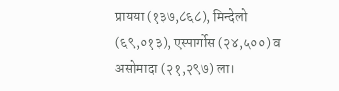प्रायया (१३७,८६८), मिन्देलो (६९,०१३), एस्पार्गोस (२४,५००) व असोमादा (२१,२९७) ला।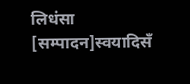लिधंसा
[सम्पादन]स्वयादिसँ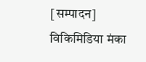[सम्पादन]
विकिमिडिया मंका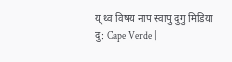य् थ्व विषय नाप स्वापु दुगु मिडिया दु: Cape Verde |